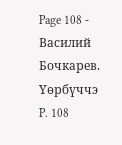Page 108 - Василий Бочкарев. Үөрбүччэ
P. 108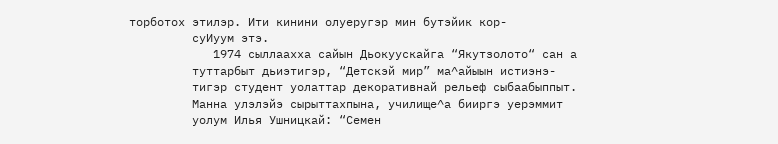торботох этилэр. Ити кинини олуеругэр мин бутэйик кор-
         суИуум этэ.
            1974 сыллаахха сайын Дьокуускайга “Якутзолото“ сан а
         туттарбыт дьиэтигэр, “Детскэй мир” ма^айыын истиэнэ-
         тигэр студент уолаттар декоративнай рельеф сыбаабыппыт.
         Манна улэлэйэ сырыттахпына, училище^а бииргэ уерэммит
         уолум Илья Ушницкай: “Семен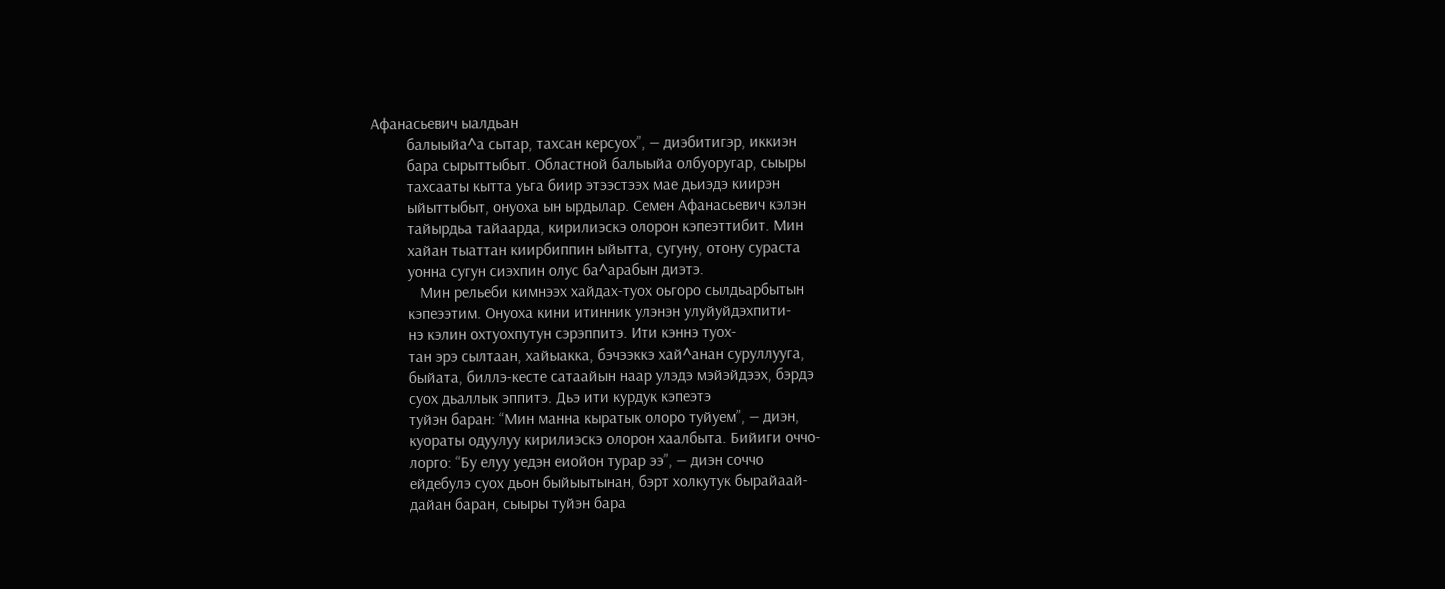Афанасьевич ыалдьан
         балыыйа^а сытар, тахсан керсуох”, — диэбитигэр, иккиэн
         бара сырыттыбыт. Областной балыыйа олбуоругар, сыыры
         тахсааты кытта уьга биир этээстээх мае дьиэдэ киирэн
         ыйыттыбыт, онуоха ын ырдылар. Семен Афанасьевич кэлэн
         тайырдьа тайаарда, кирилиэскэ олорон кэпеэттибит. Мин
         хайан тыаттан киирбиппин ыйытта, сугуну, отону сураста
         уонна сугун сиэхпин олус ба^арабын диэтэ.
            Мин рельеби кимнээх хайдах-туох оьгоро сылдьарбытын
         кэпеээтим. Онуоха кини итинник улэнэн улуйуйдэхпити-
         нэ кэлин охтуохпутун сэрэппитэ. Ити кэннэ туох-
         тан эрэ сылтаан, хайыакка, бэчээккэ хай^анан суруллууга,
         быйата, биллэ-кесте сатаайын наар улэдэ мэйэйдээх, бэрдэ
         суох дьаллык эппитэ. Дьэ ити курдук кэпеэтэ
         туйэн баран: “Мин манна кыратык олоро туйуем”, — диэн,
         куораты одуулуу кирилиэскэ олорон хаалбыта. Бийиги оччо-
         лорго: “Бу елуу уедэн еиойон турар ээ”, — диэн соччо
         ейдебулэ суох дьон быйыытынан, бэрт холкутук бырайаай-
         дайан баран, сыыры туйэн бара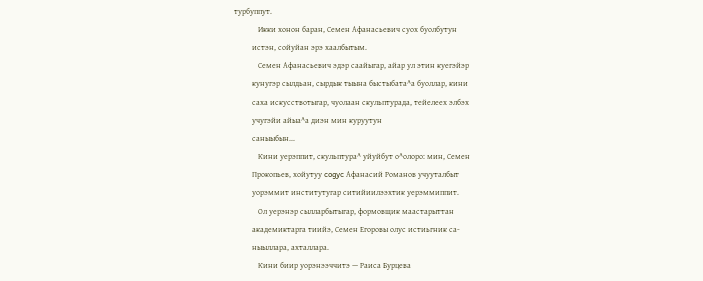турбуппут.
            Икки хонон баран, Семен Афанасьевич суох буолбутун
         истэн, сойуйан эрэ хаалбытым.
            Семен Афанасьевич эдэр саайыгар, айар ул этин куегэйэр
         кунугэр сылдьан, сырдык тыына быстыбата^а буоллар, кини
         саха искусствотыгар, чуолаан скульптурада, тейелеех элбэх
         учугэйи айыа^а диэн мин куруутун
         саныыбын...
            Кини уерэппит, скульптура^ уйуйбут о^олоро: мин, Семен
         Прокопьев, хойутуу cogyc Афанасий Романов учууталбыт
         уорэммит институтугар ситийиилээхтик уерэммиппит.
            Ол уерэнэр сылларбытыгар, формовщик маастарыттан
         академиктарга тиийэ, Семен Егоровы олус истиьгник са-
         ныыллара, ахталлара.
            Кини биир уорэнээччитэ — Раиса Бурцева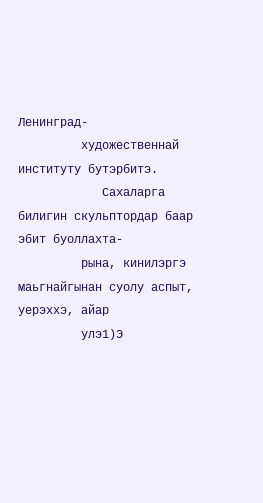Ленинград-
         художественнай институту бутэрбитэ.
            Сахаларга билигин скульптордар баар эбит буоллахта-
         рына, кинилэргэ маьгнайгынан суолу аспыт, уерэххэ, айар
         улэ1)Э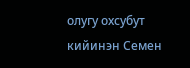олугу охсубут кийинэн Семен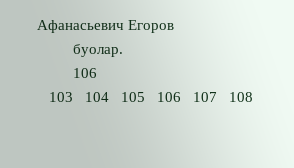Афанасьевич Егоров
         буолар.
         106
   103   104   105   106   107   108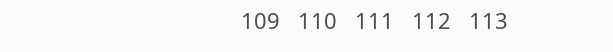109   110   111   112   113